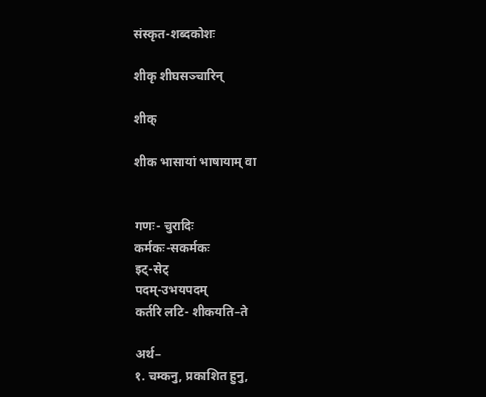संस्कृत-शब्दकोशः

शीकृ शीघसञ्चारिन्

शीक्

शीक भासायां भाषायाम् वा


गणः- चुरादिः
कर्मकः-सकर्मकः
इट्-सेट्
पदम्-उभयपदम्
कर्तरि लटि- शीकयति–ते

अर्थ−
१. चम्कनु, प्रकाशित हुनु,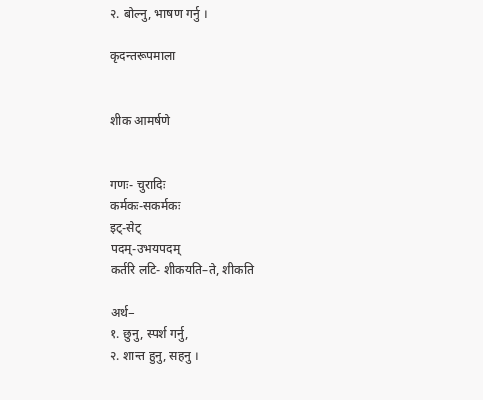२. बोल्नु, भाषण गर्नु ।

कृदन्तरूपमाला


शीक आमर्षणे


गणः- चुरादिः
कर्मकः-सकर्मकः
इट्-सेट्
पदम्-उभयपदम्
कर्तरि लटि- शीकयति–ते, शीकति

अर्थ−
१. छुनु, स्पर्श गर्नु,
२. शान्त हुनु, सहनु ।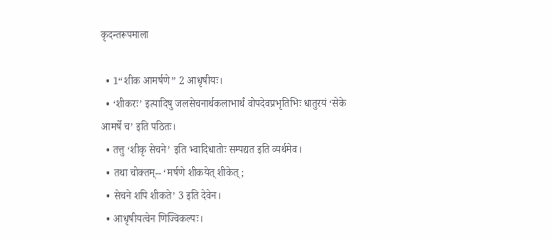कृदन्तरूपमाला

  • 1“शीक आमर्षणे” 2 आधृषीयः।
  • ‘शीकरः’ इत्यादिषु जलसेचनार्थकलाभार्थं वोपदेवप्रभृतिभिः धातुरयं ‘सेके आमर्षे च’ इति पठितः।
  • तत्तु ‘शीकृ सेचने’ इति भ्वादिधातोः सम्पद्यत इति व्यर्थमेव।
  • तथा चोक्तम्-- ‘मर्षणे शीकयेत् शीकेत्;
  • सेचने शपि शीकते’ 3 इति देवेन।
  • आधृषीयत्वेन णिज्विकल्पः।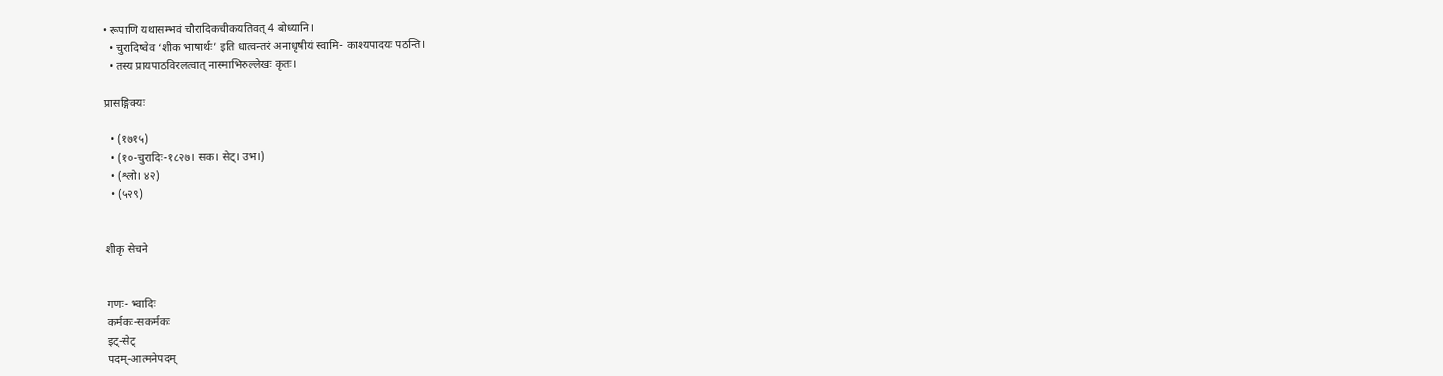• रूपाणि यथासम्भवं चौरादिकचीकयतिवत् 4 बोध्यानि।
  • चुरादिष्वेव ‘शीक भाषार्थः’ इति धात्वन्तरं अनाधृषीयं स्वामि- काश्यपादयः पठन्ति।
  • तस्य प्रायपाठविरलत्वात् नास्माभिरुल्लेखः कृतः।

प्रासङ्गिक्यः

  • (१७१५)
  • (१०-चुरादिः-१८२७। सक। सेट्। उभ।)
  • (श्लो। ४२)
  • (५२९)


शीकृ सेचने


गणः- भ्वादिः
कर्मकः-सकर्मकः
इट्-सेट्
पदम्-आत्मनेपदम्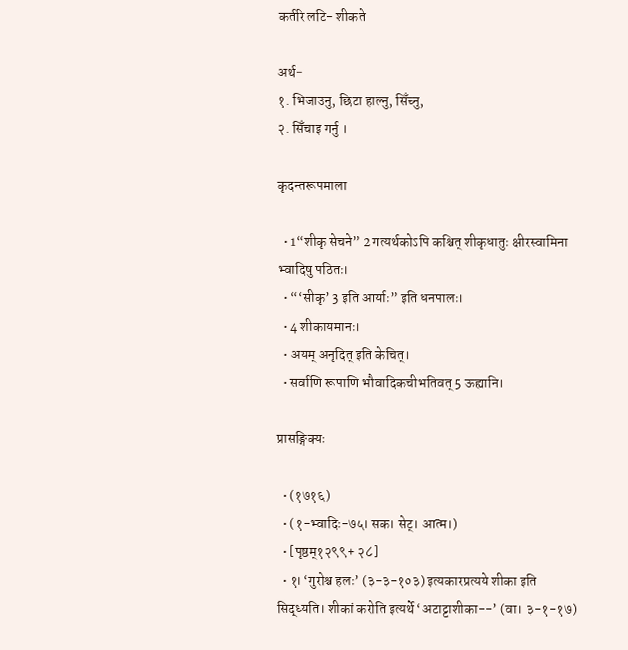कर्तरि लटि- शीकते

अर्थ−
१. भिजाउनु, छिटा हाल्नु, सिँच्नु,
२. सिँचाइ गर्नु ।

कृदन्तरूपमाला

  • 1“शीकृ सेचने” 2 गत्यर्थकोऽपि कश्चित् शीकृधातुः क्षीरस्वामिना भ्वादिषु पठितः।
  • “‘सीकृ’ 3 इति आर्याः” इति धनपालः।
  • 4 शीकायमानः।
  • अयम् अनृदित् इति केचित्।
  • सर्वाणि रूपाणि भौवादिकचीभतिवत् 5 ऊह्यानि।

प्रासङ्गिक्यः

  • (१७१६)
  • (१-भ्वादिः-७५। सक। सेट्। आत्म।)
  • [पृष्ठम्१२९९+ २८]
  • १। ‘गुरोश्च हलः’ (३-३-१०३) इत्यकारप्रत्यये शीका इति सिद्ध्यति। शीकां करोति इत्यर्थे ‘अटाट्टाशीका--’ (वा। ३-१-१७)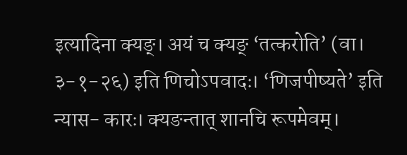इत्यादिना क्यङ्। अयं च क्यङ् ‘तत्करोति’ (वा। ३-१-२६) इति णिचोऽपवादः। ‘णिजपीष्यते’ इति न्यास- कारः। क्यङन्तात् शानचि रूपमेवम्।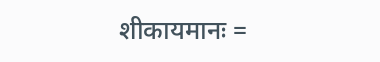शीकायमानः =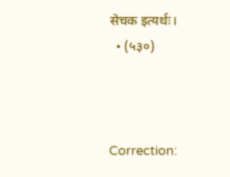सेचक इत्यर्थः।
  • (५३०)



Correction: